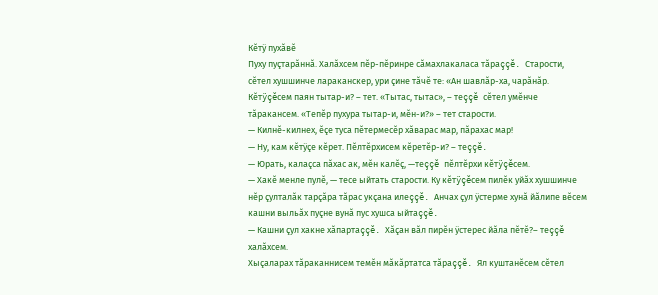Кĕтÿ пухăвĕ
Пуху пуçтарăннă. Халăхсем пĕр-пĕринре сăмахлакаласа тăраççĕ. Старости, сĕтел хушшинче лараканскер, ури çине тăчĕ те: «Ан шавлăр-ха, чарăнăр. Кĕтÿçĕсем паян тытар-и? – тет. «Тытас, тытас», – теççĕ сĕтел умĕнче тăракансем. «Тепĕр пухура тытар-и, мĕн-и?» – тет старости.
— Килнĕ-килнех, ĕçе туса пĕтермесĕр хăварас мар, пăрахас мар!
— Ну, кам кĕтÿçе кĕрет. Пĕлтĕрхисем кĕретĕр-и? – теççĕ.
— Юрать, калаçса пăхас ак, мĕн калĕç, —теççĕ пĕлтĕрхи кĕтÿçĕсем.
— Хакĕ менле пулĕ, — тесе ыйтать старости. Ку кĕтÿçĕсем пилĕк уйăх хушшинче нĕр çулталăк тарçăра тăрас укçана илеççĕ. Анчах çул ÿстерме хунă йăлипе вĕсем кашни выльăх пуçне вунă пус хушса ыйтаççĕ.
— Кашни çул хакне хăпартаççĕ. Хăçан вăл пирĕн ÿстерес йăла пĕтĕ?– теççĕ халăхсем.
Хыçаларах тăраканнисем темĕн мăкăртатса тăраççĕ. Ял куштанĕсем сĕтел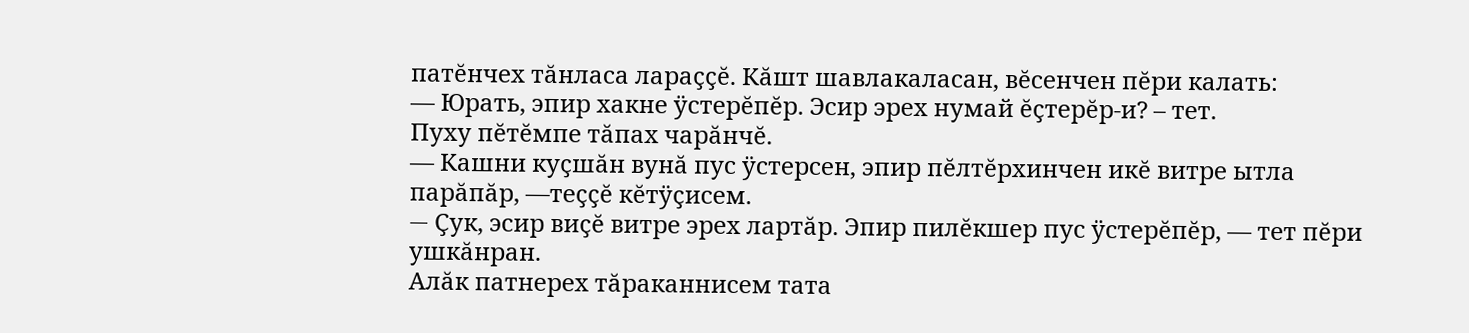патĕнчех тăнласа лараççĕ. Кăшт шавлакаласан, вĕсенчен пĕри калать:
— Юрать, эпир хакне ÿстерĕпĕр. Эсир эрех нумай ĕçтерĕр-и? – тет.
Пуху пĕтĕмпе тăпах чарăнчĕ.
— Кашни куçшăн вунă пус ÿстерсен, эпир пĕлтĕрхинчен икĕ витре ытла парăпăр, —теççĕ кĕтÿçисем.
— Çук, эсир виçĕ витре эрех лартăр. Эпир пилĕкшер пус ÿстерĕпĕр, — тет пĕри ушкăнран.
Алăк патнерех тăраканнисем тата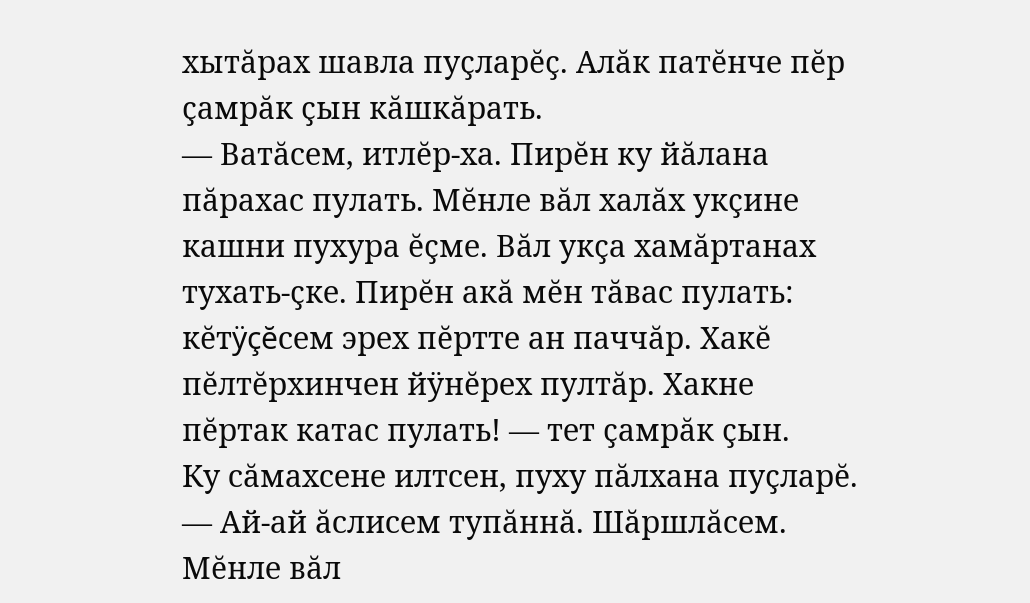хытăрах шавла пуçларĕç. Алăк патĕнче пĕр çамрăк çын кăшкăрать.
— Ватăсем, итлĕр-ха. Пирĕн ку йăлана пăрахас пулать. Мĕнле вăл халăх укçине кашни пухура ĕçме. Вăл укçа хамăртанах тухать-çке. Пирĕн акă мĕн тăвас пулать: кĕтÿçĕсем эрех пĕртте ан паччăр. Хакĕ пĕлтĕрхинчен йÿнĕрех пултăр. Хакне пĕртак катас пулать! — тет çамрăк çын.
Ку сăмахсене илтсен, пуху пăлхана пуçларĕ.
— Ай-ай ăслисем тупăннă. Шăршлăсем. Мĕнле вăл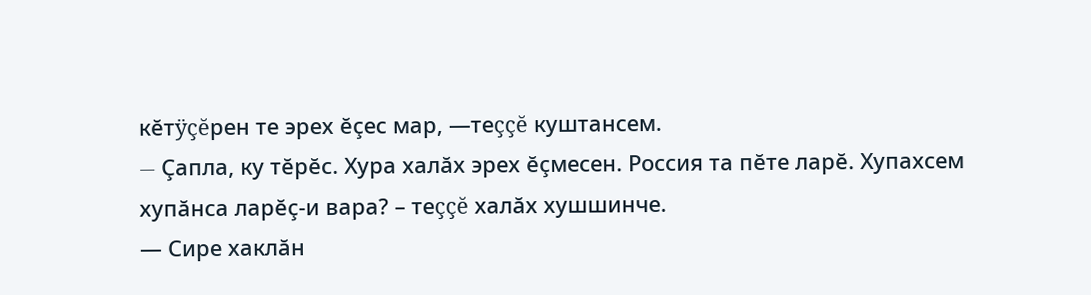кĕтÿçĕрен те эрех ĕçес мар, —теççĕ куштансем.
— Çапла, ку тĕрĕс. Хура халăх эрех ĕçмесен. Россия та пĕте ларĕ. Хупахсем хупăнса ларĕç-и вара? – теççĕ халăх хушшинче.
— Сире хаклăн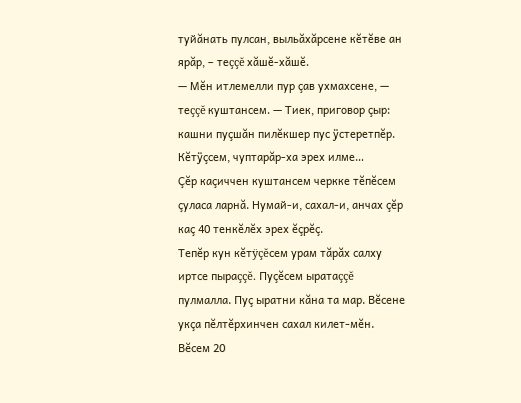туйăнать пулсан, выльăхăрсене кĕтĕве ан ярăр, – теççĕ хăшĕ-хăшĕ.
— Мĕн итлемелли пур çав ухмахсене, — теççĕ куштансем. — Тиек, приговор çыр: кашни пуçшăн пилĕкшер пус ÿстеретпĕр. Кĕтÿçсем, чуптарăр-ха эрех илме…
Çĕр каçиччен куштансем черкке тĕпĕсем çуласа ларнă. Нумай-и, сахал-и, анчах çĕр каç 40 тенкĕлĕх эрех ĕçрĕç.
Тепĕр кун кĕтÿçĕсем урам тăрăх салху иртсе пыраççĕ. Пуçĕсем ыратаççĕ пулмалла. Пуç ыратни кăна та мар. Вĕсене укçа пĕлтĕрхинчен сахал килет-мĕн. Вĕсем 20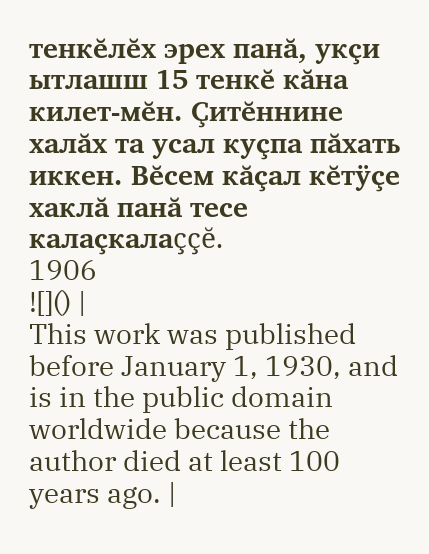тенкĕлĕх эрех панă, укçи ытлашш 15 тенкĕ кăна килет-мĕн. Çитĕннине халăх та усал куçпа пăхать иккен. Вĕсем кăçал кĕтÿçе хаклă панă тесе калаçкалаççĕ.
1906
![]() |
This work was published before January 1, 1930, and is in the public domain worldwide because the author died at least 100 years ago. |